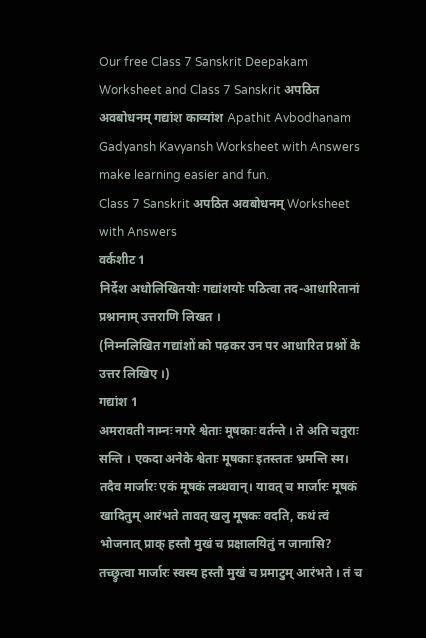Our free Class 7 Sanskrit Deepakam Worksheet and Class 7 Sanskrit अपठित अवबोधनम् गद्यांश काव्यांश Apathit Avbodhanam Gadyansh Kavyansh Worksheet with Answers make learning easier and fun.
Class 7 Sanskrit अपठित अवबोधनम् Worksheet with Answers
वर्कशीट 1
निर्देश अधोलिखितयोः गद्यांशयोः पठित्वा तद-आधारितानां प्रश्नानाम् उत्तराणि लिखत ।
(निम्नलिखित गद्यांशों को पढ़कर उन पर आधारित प्रश्नों के उत्तर लिखिए ।)
गद्यांश 1
अमरावती नाम्नः नगरे श्वेताः मूषकाः वर्तन्ते । ते अति चतुराः सन्ति । एकदा अनेके श्वेताः मूषकाः इतस्ततः भ्रमन्ति स्म। तदैव मार्जारः एकं मूषकं लब्धवान्। यावत् च मार्जारः मूषकं खादितुम् आरंभते तावत् खलु मूषकः वदति, कथं त्वं भोजनात् प्राक् हस्तौ मुखं च प्रक्षालयितुं न जानासि?
तच्छ्रुत्वा मार्जारः स्वस्य हस्तौ मुखं च प्रमाटुम् आरंभते । तं च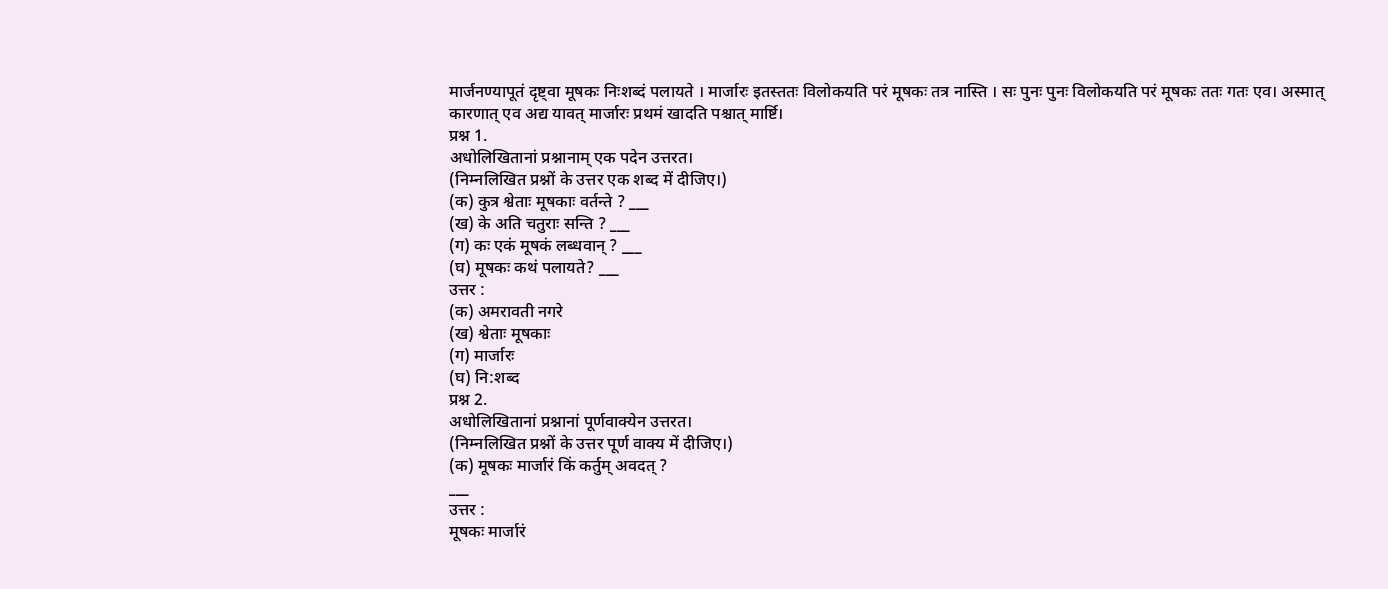मार्जनण्यापूतं दृष्ट्वा मूषकः निःशब्दं पलायते । मार्जारः इतस्ततः विलोकयति परं मूषकः तत्र नास्ति । सः पुनः पुनः विलोकयति परं मूषकः ततः गतः एव। अस्मात् कारणात् एव अद्य यावत् मार्जारः प्रथमं खादति पश्चात् मार्ष्टि।
प्रश्न 1.
अधोलिखितानां प्रश्नानाम् एक पदेन उत्तरत।
(निम्नलिखित प्रश्नों के उत्तर एक शब्द में दीजिए।)
(क) कुत्र श्वेताः मूषकाः वर्तन्ते ? ___
(ख) के अति चतुराः सन्ति ? ___
(ग) कः एकं मूषकं लब्धवान् ? ___
(घ) मूषकः कथं पलायते? ___
उत्तर :
(क) अमरावती नगरे
(ख) श्वेताः मूषकाः
(ग) मार्जारः
(घ) नि:शब्द
प्रश्न 2.
अधोलिखितानां प्रश्नानां पूर्णवाक्येन उत्तरत।
(निम्नलिखित प्रश्नों के उत्तर पूर्ण वाक्य में दीजिए।)
(क) मूषकः मार्जारं किं कर्तुम् अवदत् ?
___
उत्तर :
मूषकः मार्जारं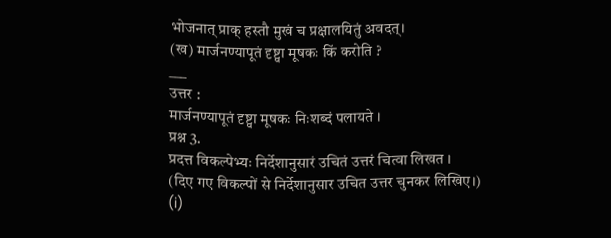भोजनात् प्राक् हस्तौ मुखं च प्रक्षालयितुं अवदत्।
(ख) मार्जनण्यापूतं दृष्ट्वा मूषकः किं करोति ?
___
उत्तर :
मार्जनण्यापूतं दृष्ट्वा मूषकः निःशब्दं पलायते ।
प्रश्न 3.
प्रदत्त विकल्पेभ्यः निर्देशानुसारं उचितं उत्तरं चित्वा लिखत ।
(दिए गए विकल्पों से निर्देशानुसार उचित उत्तर चुनकर लिखिए।)
(i)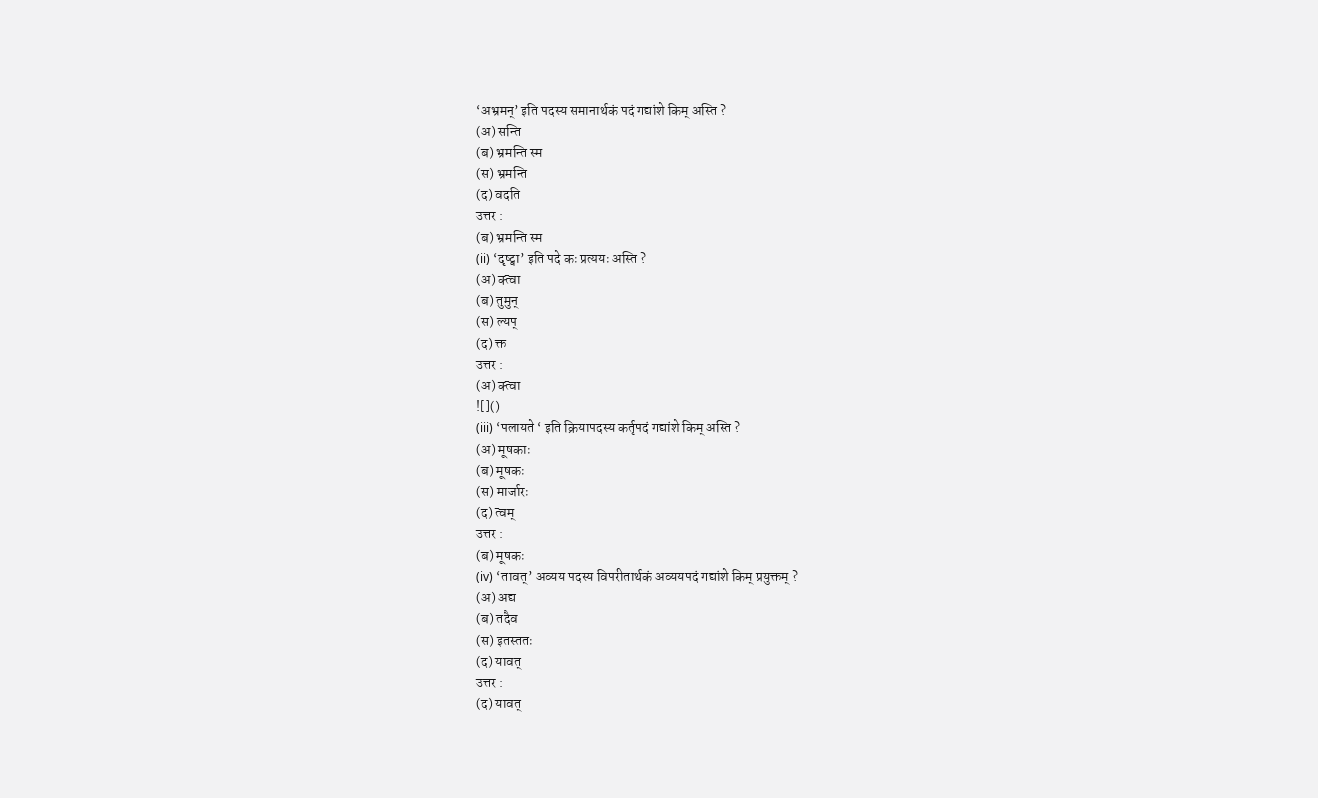‘अभ्रमन्’ इति पदस्य समानार्थकं पदं गद्यांशे किम् अस्ति ?
(अ) सन्ति
(ब) भ्रमन्ति स्म
(स) भ्रमन्ति
(द) वदति
उत्तर :
(ब) भ्रमन्ति स्म
(ii) ‘दृष्ट्वा’ इति पदे कः प्रत्ययः अस्ति ?
(अ) क्त्वा
(ब) तुमुन्
(स) ल्यप्
(द) क्त
उत्तर :
(अ) क्त्वा
![]()
(iii) ‘पलायते ‘ इति क्रियापदस्य कर्तृपदं गद्यांशे किम् अस्ति ?
(अ) मूषकाः
(ब) मूषकः
(स) मार्जारः
(द) त्वम्
उत्तर :
(ब) मूषकः
(iv) ‘तावत्’ अव्यय पदस्य विपरीतार्थकं अव्ययपदं गद्यांशे किम् प्रयुक्तम् ?
(अ) अद्य
(ब) तदैव
(स) इतस्ततः
(द) यावत्
उत्तर :
(द) यावत्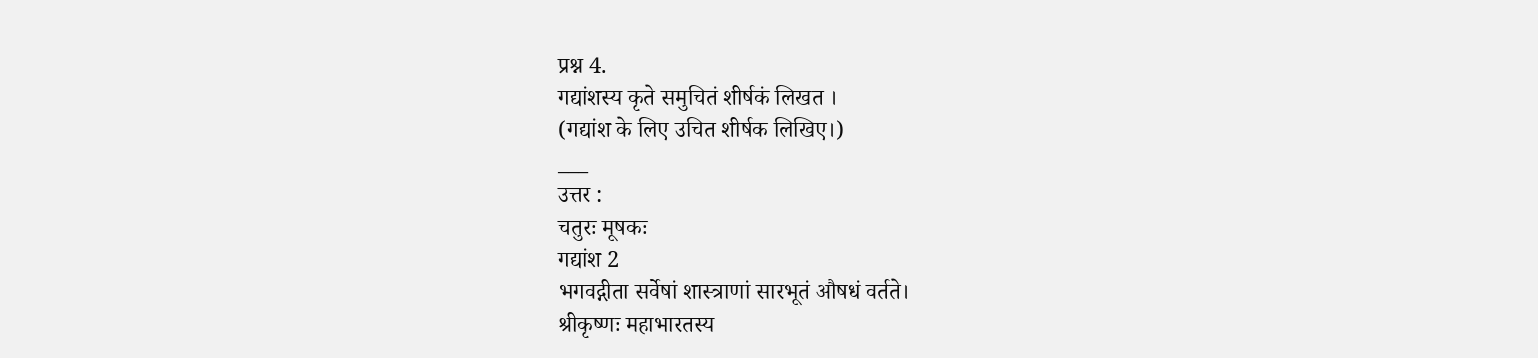प्रश्न 4.
गद्यांशस्य कृते समुचितं शीर्षकं लिखत ।
(गद्यांश के लिए उचित शीर्षक लिखिए।)
___
उत्तर :
चतुरः मूषकः
गद्यांश 2
भगवद्गीता सर्वेषां शास्त्राणां सारभूतं औषधं वर्तते।
श्रीकृष्णः महाभारतस्य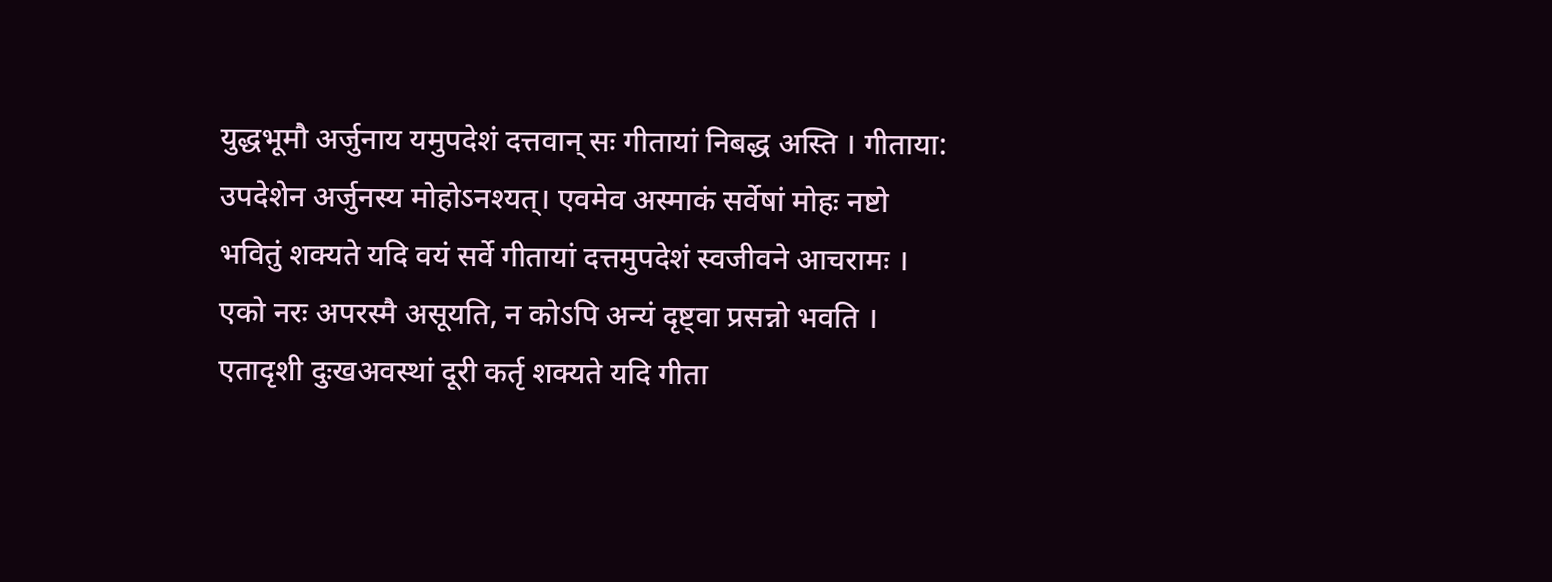युद्धभूमौ अर्जुनाय यमुपदेशं दत्तवान् सः गीतायां निबद्ध अस्ति । गीताया: उपदेशेन अर्जुनस्य मोहोऽनश्यत्। एवमेव अस्माकं सर्वेषां मोहः नष्टो भवितुं शक्यते यदि वयं सर्वे गीतायां दत्तमुपदेशं स्वजीवने आचरामः । एको नरः अपरस्मै असूयति, न कोऽपि अन्यं दृष्ट्वा प्रसन्नो भवति । एतादृशी दुःखअवस्थां दूरी कर्तृ शक्यते यदि गीता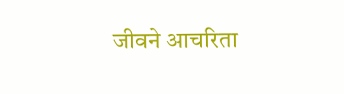जीवने आचरिता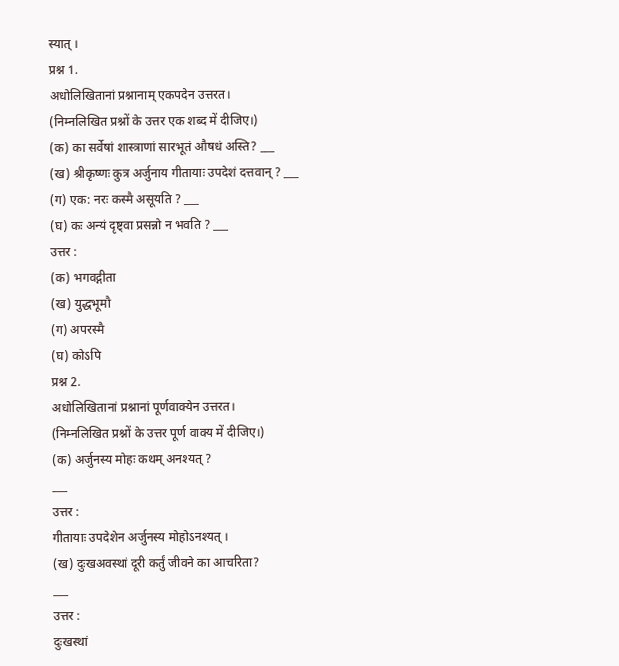स्यात् ।
प्रश्न 1.
अधोलिखितानां प्रश्नानाम् एकपदेन उत्तरत।
(निम्नलिखित प्रश्नों के उत्तर एक शब्द में दीजिए।)
(क) का सर्वेषां शास्त्राणां सारभूतं औषधं अस्ति? ___
(ख) श्रीकृष्णः कुत्र अर्जुनाय गीतायाः उपदेशं दत्तवान् ? ___
(ग) एक: नरः कस्मै असूयति ? ___
(घ) कः अन्यं दृष्ट्वा प्रसन्नो न भवति ? ___
उत्तर :
(क) भगवद्गीता
(ख) युद्धभूमौ
(ग) अपरस्मै
(घ) कोऽपि
प्रश्न 2.
अधोलिखितानां प्रश्नानां पूर्णवाक्येन उत्तरत।
(निम्नलिखित प्रश्नों के उत्तर पूर्ण वाक्य में दीजिए।)
(क) अर्जुनस्य मोहः कथम् अनश्यत् ?
___
उत्तर :
गीतायाः उपदेशेन अर्जुनस्य मोहोऽनश्यत् ।
(ख) दुःखअवस्थां दूरी कर्तुं जीवने का आचरिता?
___
उत्तर :
दुःखस्थां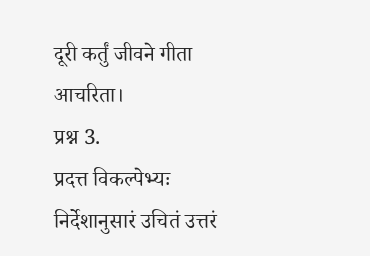दूरी कर्तुं जीवने गीता आचरिता।
प्रश्न 3.
प्रदत्त विकल्पेभ्यः निर्देशानुसारं उचितं उत्तरं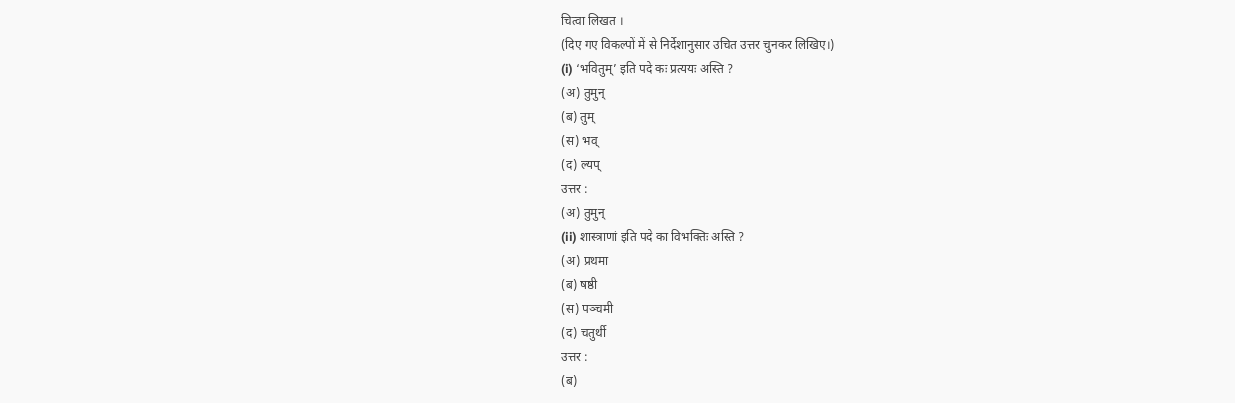चित्वा लिखत ।
(दिए गए विकल्पों में से निर्देशानुसार उचित उत्तर चुनकर लिखिए।)
(i) ‘भवितुम्’ इति पदे कः प्रत्ययः अस्ति ?
(अ) तुमुन्
(ब) तुम्
(स) भव्
(द) ल्यप्
उत्तर :
(अ) तुमुन्
(ii) शास्त्राणां इति पदे का विभक्तिः अस्ति ?
(अ) प्रथमा
(ब) षष्ठी
(स) पञ्चमी
(द) चतुर्थी
उत्तर :
(ब)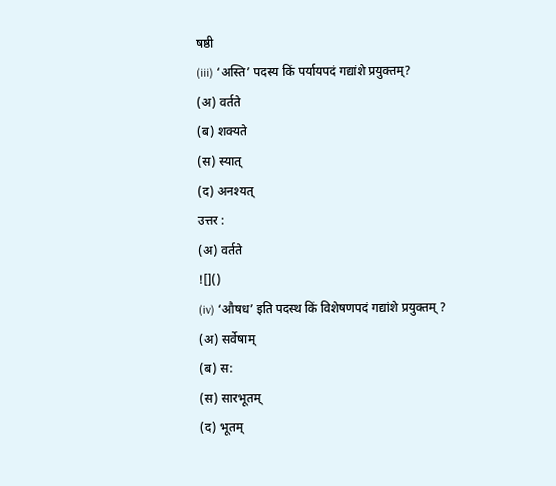षष्ठी
(iii) ‘अस्ति’ पदस्य किं पर्यायपदं गद्यांशे प्रयुक्तम्?
(अ) वर्तते
(ब) शक्यते
(स) स्यात्
(द) अनश्यत्
उत्तर :
(अ) वर्तते
![]()
(iv) ‘औषध’ इति पदस्थ किं विशेषणपदं गद्यांशे प्रयुक्तम् ?
(अ) सर्वेषाम्
(ब) स:
(स) सारभूतम्
(द) भूतम्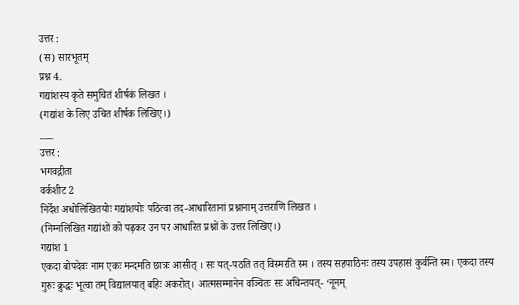उत्तर :
(स) सारभूतम्
प्रश्न 4.
गद्यांशस्य कृते समुचितं शीर्षकं लिखत ।
(गद्यांश के लिए उचित शीर्षक लिखिए।)
___
उत्तर :
भगवद्गीता
वर्कशीट 2
निर्देश अधोलिखितयोः गद्यांशयोः पठित्वा तद-आधारितानां प्रश्नानाम् उत्तराणि लिखत ।
(निम्नलिखित गद्यांशों को पढ़कर उन पर आधारित प्रश्नों के उत्तर लिखिए।)
गद्यांश 1
एकदा बोपदेवः नाम एकः मन्दमति छात्रः आसीत् । सः यत्-पठति तत् विस्मरति स्म । तस्य सहपाठिनः तस्य उपहासं कुर्वन्ति स्म। एकदा तस्य गुरुः क्रुद्धः भूत्वा तम् विद्यालयात् बहिः अकरोत्। आत्मसम्मानेन वञ्चितः सः अचिन्तयत्- ‘नूनम्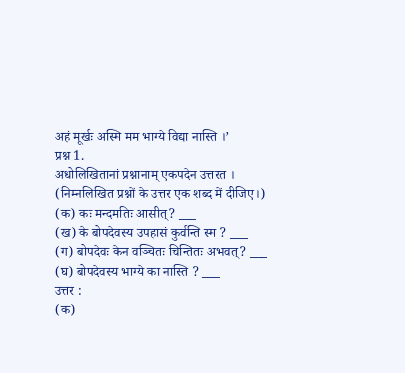अहं मूर्खः अस्मि मम भाग्ये विद्या नास्ति ।’
प्रश्न 1.
अधोलिखितानां प्रश्नानाम् एकपदेन उत्तरत ।
(निम्नलिखित प्रश्नों के उत्तर एक शब्द में दीजिए।)
(क) कः मन्दमतिः आसीत्? ___
(ख) के बोपदेवस्य उपहासं कुर्वन्ति स्म ? ___
(ग) बोपदेवः केन वञ्चितः चिन्तितः अभवत्? ___
(घ) बोपदेवस्य भाग्ये का नास्ति ? ___
उत्तर :
(क)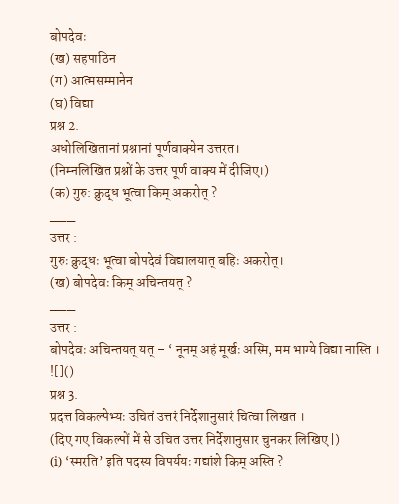बोपदेवः
(ख) सहपाठिन
(ग) आत्मसम्मानेन
(घ) विद्या
प्रश्न 2.
अधोलिखितानां प्रश्नानां पूर्णवाक्येन उत्तरत।
(निम्नलिखित प्रश्नों के उत्तर पूर्ण वाक्य में दीजिए।)
(क) गुरु: क्रुद्ध भूत्वा किम् अकरोत् ?
___
उत्तर :
गुरुः क्रुद्धः भूत्वा बोपदेवं विद्यालयात् बहिः अकरोत्।
(ख) बोपदेवः किम् अचिन्तयत् ?
___
उत्तर :
बोपदेवः अचिन्तयत् यत् – ‘ नूनम् अहं मूर्खः अस्मि, मम भाग्ये विद्या नास्ति ।
![]()
प्रश्न 3.
प्रदत्त विकल्पेभ्यः उचितं उत्तरं निर्देशानुसारं चित्वा लिखत ।
(दिए गए विकल्पों में से उचित उत्तर निर्देशानुसार चुनकर लिखिए |)
(i) ‘स्मरति’ इति पदस्य विपर्ययः गद्यांशे किम् अस्ति ?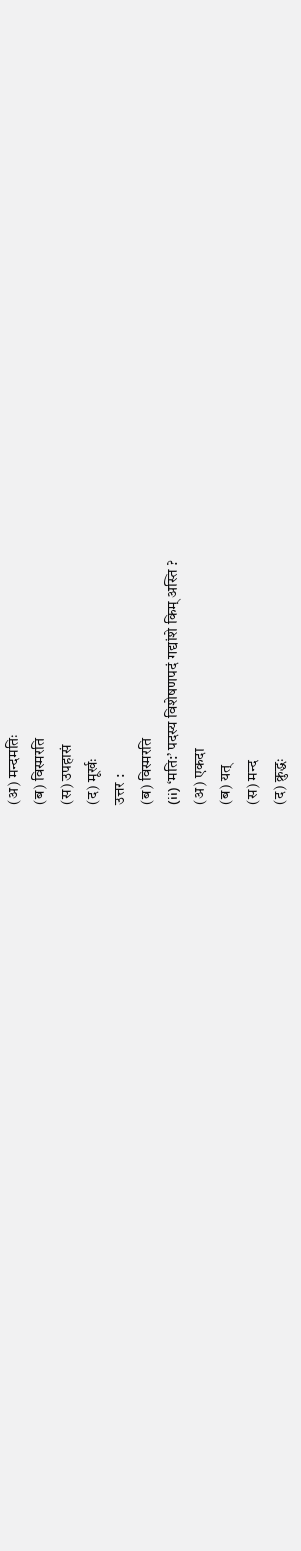(अ) मन्दमतिः
(ब) विस्मरति
(स) उपहासं
(द) मूर्खः
उत्तर :
(ब) विस्मरति
(ii) ‘मति:’ पदस्य विशेषणपदं गद्यांशे किम् अस्ति ?
(अ) एकदा
(ब) यत्
(स) मन्द
(द) क्रुद्धः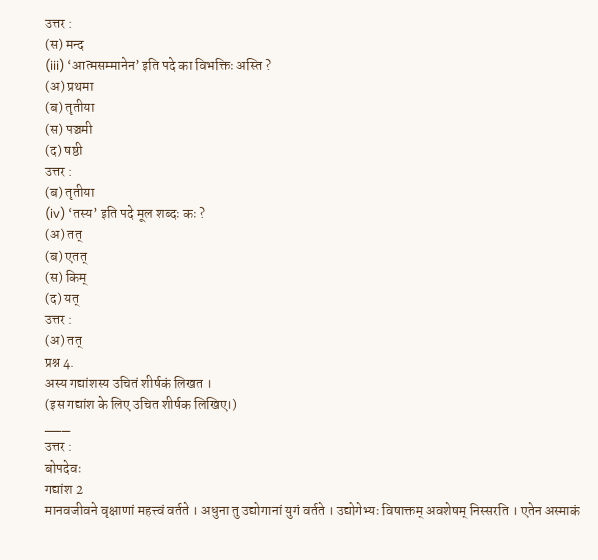उत्तर :
(स) मन्द
(iii) ‘आत्मसम्मानेन’ इति पदे का विभक्तिः अस्ति ?
(अ) प्रथमा
(ब) तृतीया
(स) पञ्चमी
(द) षष्ठी
उत्तर :
(ब) तृतीया
(iv) ‘तस्य’ इति पदे मूल शब्दः कः ?
(अ) तत्
(ब) एतत्
(स) किम्
(द) यत्
उत्तर :
(अ) तत्
प्रश्न 4.
अस्य गद्यांशस्य उचितं शीर्षकं लिखत ।
(इस गद्यांश के लिए उचित शीर्षक लिखिए।)
___
उत्तर :
बोपदेवः
गद्यांश 2
मानवजीवने वृक्षाणां महत्त्वं वर्तते । अधुना तु उद्योगानां युगं वर्तते । उद्योगेभ्यः विषाक्तम् अवशेषम् निस्सरति । एतेन अस्माकं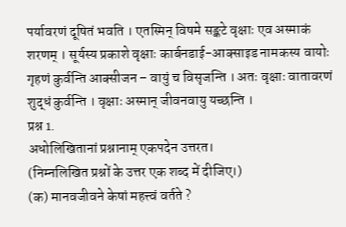पर्यावरणं दूषितं भवति । एतस्मिन् विषमे सङ्कटे वृक्षाः एव अस्माकं शरणम् । सूर्यस्य प्रकाशे वृक्षाः कार्बनडाई-आक्साइड नामकस्य वायोः गृहणं कुर्वन्ति आक्सीजन – वायुं च विसृजन्ति । अतः वृक्षाः वातावरणं शुद्धं कुर्वन्ति । वृक्षाः अस्मान् जीवनवायु यच्छन्ति ।
प्रश्न 1.
अधोलिखितानां प्रश्नानाम् एकपदेन उत्तरत।
(निम्नलिखित प्रश्नों के उत्तर एक शब्द में दीजिए।)
(क) मानवजीवने केषां महत्त्वं वर्तते ?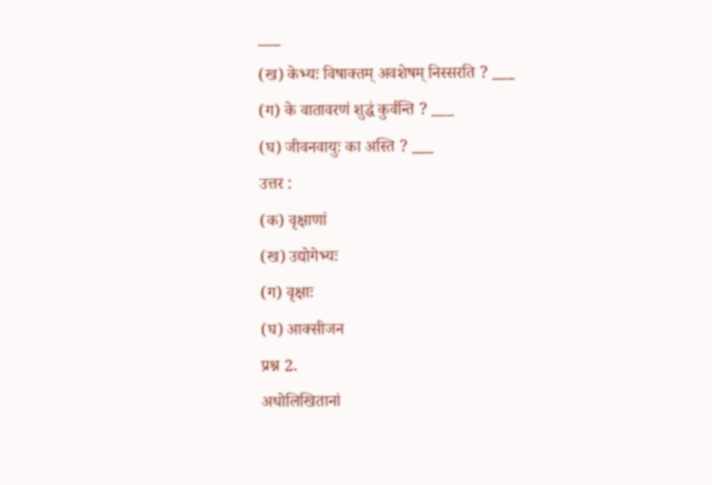___
(ख) केभ्यः विषाक्तम् अवशेषम् निस्सरति ? ___
(ग) के वातावरणं शुद्धं कुर्वन्ति ? ___
(घ) जीवनवायुः का अस्ति ? ___
उत्तर :
(क) वृक्षाणां
(ख) उद्योगेभ्यः
(ग) वृक्षाः
(घ) आक्सीजन
प्रश्न 2.
अधोलिखितानां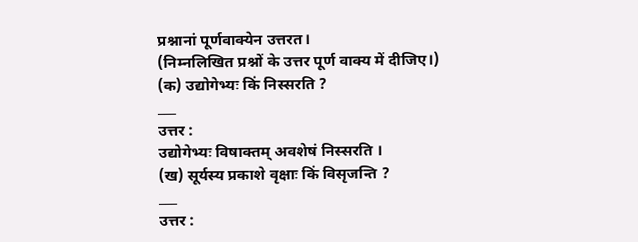प्रश्नानां पूर्णवाक्येन उत्तरत।
(निम्नलिखित प्रश्नों के उत्तर पूर्ण वाक्य में दीजिए।)
(क) उद्योगेभ्यः किं निस्सरति ?
___
उत्तर :
उद्योगेभ्यः विषाक्तम् अवशेषं निस्सरति ।
(ख) सूर्यस्य प्रकाशे वृक्षाः किं विसृजन्ति ?
___
उत्तर :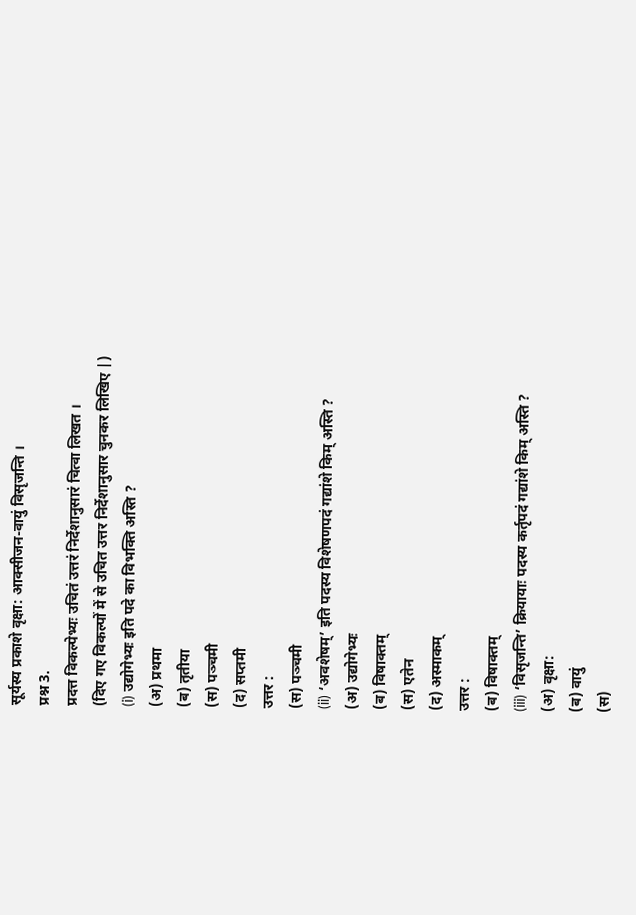सूर्यस्य प्रकाशे वृक्षा: आक्सीजन-वायुं विसृजन्ति ।
प्रश्न 3.
प्रदत्त विकल्पेभ्यः उचितं उत्तरं निर्देशानुसारं चित्वा लिखत ।
(दिए गए विकल्पों में से उचित उत्तर निर्देशानुसार चुनकर लिखिए |)
(i) उद्योगेभ्यः इति पदे का विभक्ति अस्ति ?
(अ) प्रथमा
(ब) तृतीया
(स) पञ्चमी
(द) सप्तमी
उत्तर :
(स) पञ्चमी
(ii) ‘अवशेषम्’ इति पदस्य विशेषणपदं गद्यांशे किम् अस्ति ?
(अ) उद्योगेभ्यः
(ब) विषाक्तम्
(स) एतेन
(द) अस्माकम्
उत्तर :
(ब) विषाक्तम्
(iii) ‘विसृजन्ति’ क्रियायाः पदस्य कर्तृपदं गद्यांशे किम् अस्ति ?
(अ) वृक्षा:
(ब) वायुं
(स)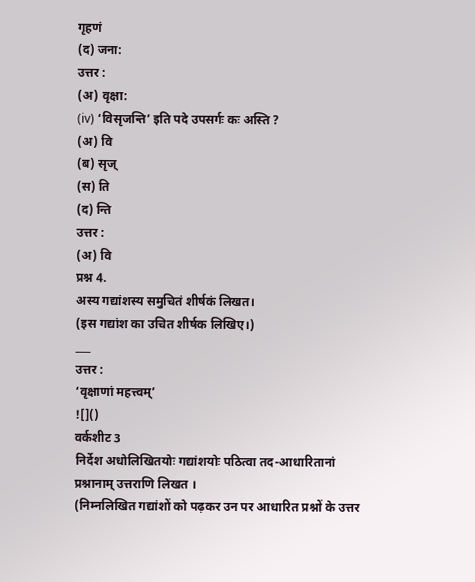गृहणं
(द) जना:
उत्तर :
(अ) वृक्षा:
(iv) ‘विसृजन्ति’ इति पदे उपसर्गः कः अस्ति ?
(अ) वि
(ब) सृज्
(स) ति
(द) न्ति
उत्तर :
(अ) वि
प्रश्न 4.
अस्य गद्यांशस्य समुचितं शीर्षकं लिखत।
(इस गद्यांश का उचित शीर्षक लिखिए।)
___
उत्तर :
‘वृक्षाणां महत्त्वम्’
![]()
वर्कशीट 3
निर्देश अधोलिखितयोः गद्यांशयोः पठित्वा तद-आधारितानां प्रश्नानाम् उत्तराणि लिखत ।
(निम्नलिखित गद्यांशों को पढ़कर उन पर आधारित प्रश्नों के उत्तर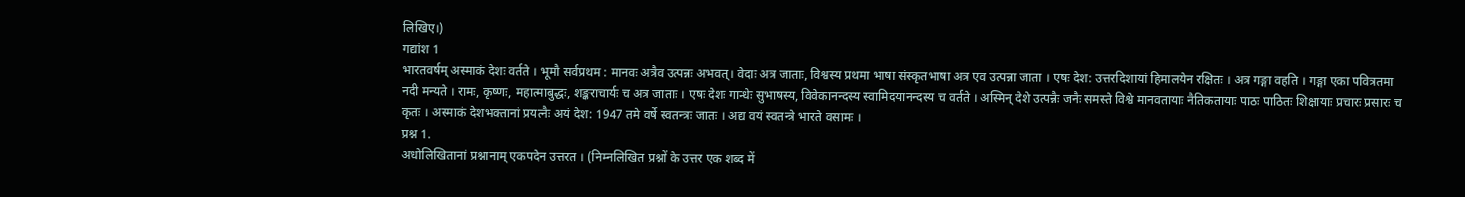लिखिए।)
गद्यांश 1
भारतवर्षम् अस्माकं देशः वर्तते । भूमौ सर्वप्रथम : मानवः अत्रैव उत्पन्नः अभवत्। वेदाः अत्र जाताः, विश्वस्य प्रथमा भाषा संस्कृतभाषा अत्र एव उत्पन्ना जाता । एषः देश: उत्तरदिशायां हिमालयेन रक्षितः । अत्र गङ्गा वहति । गङ्गा एका पवित्रतमा नदी मन्यते । रामः, कृष्णः, महात्माबुद्धः, शङ्कराचार्यः च अत्र जाताः । एषः देशः गान्धेः सुभाषस्य, विवेकानन्दस्य स्वामिदयानन्दस्य च वर्तते । अस्मिन् देशे उत्पन्नैः जनैः समस्ते विश्वे मानवतायाः नैतिकतायाः पाठः पाठितः शिक्षायाः प्रचारः प्रसारः च कृतः । अस्माकं देशभक्तानां प्रयत्नैः अयं देश: 1947 तमे वर्षे स्वतन्त्रः जातः । अद्य वयं स्वतन्त्रे भारते वसामः ।
प्रश्न 1.
अधोलिखितानां प्रश्नानाम् एकपदेन उत्तरत । (निम्नलिखित प्रश्नों के उत्तर एक शब्द में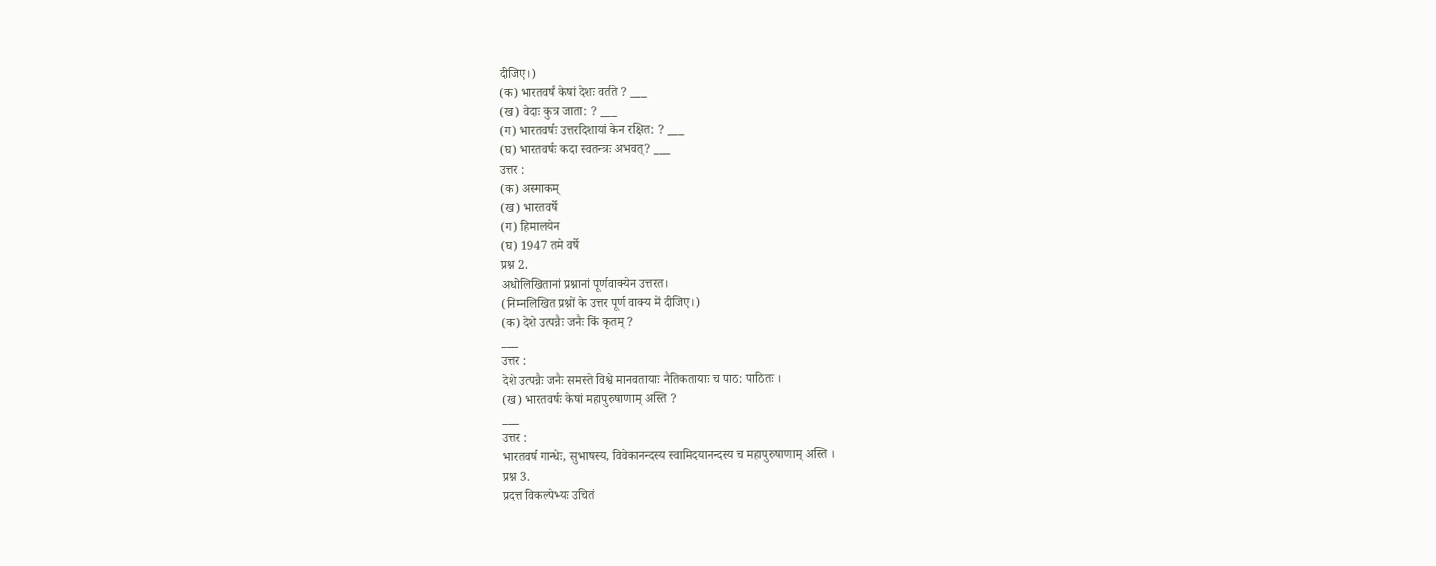दीजिए।)
(क) भारतवर्षं केषां देशः वर्तते ? ___
(ख) वेदाः कुत्र जाता: ? ___
(ग) भारतवर्षः उत्तरदिशायां केन रक्षित: ? ___
(घ) भारतवर्षः कदा स्वतन्त्रः अभवत्? ___
उत्तर :
(क) अस्माकम्
(ख) भारतवर्षे
(ग) हिमालयेन
(घ) 1947 तमे वर्षे
प्रश्न 2.
अधोलिखितानां प्रश्नानां पूर्णवाक्येन उत्तरत।
(निम्नलिखित प्रश्नों के उत्तर पूर्ण वाक्य में दीजिए।)
(क) देशे उत्पन्नैः जनैः किं कृतम् ?
___
उत्तर :
देशे उत्पन्नैः जनैः समस्ते विश्वे मानवतायाः नैतिकतायाः च पाठ: पाठितः ।
(ख) भारतवर्षः केषां महापुरुषाणाम् अस्ति ?
___
उत्तर :
भारतवर्ष गान्धेः, सुभाषस्य, विवेकानन्दस्य स्वामिदयानन्दस्य च महापुरुषाणाम् अस्ति ।
प्रश्न 3.
प्रदत्त विकल्पेभ्यः उचितं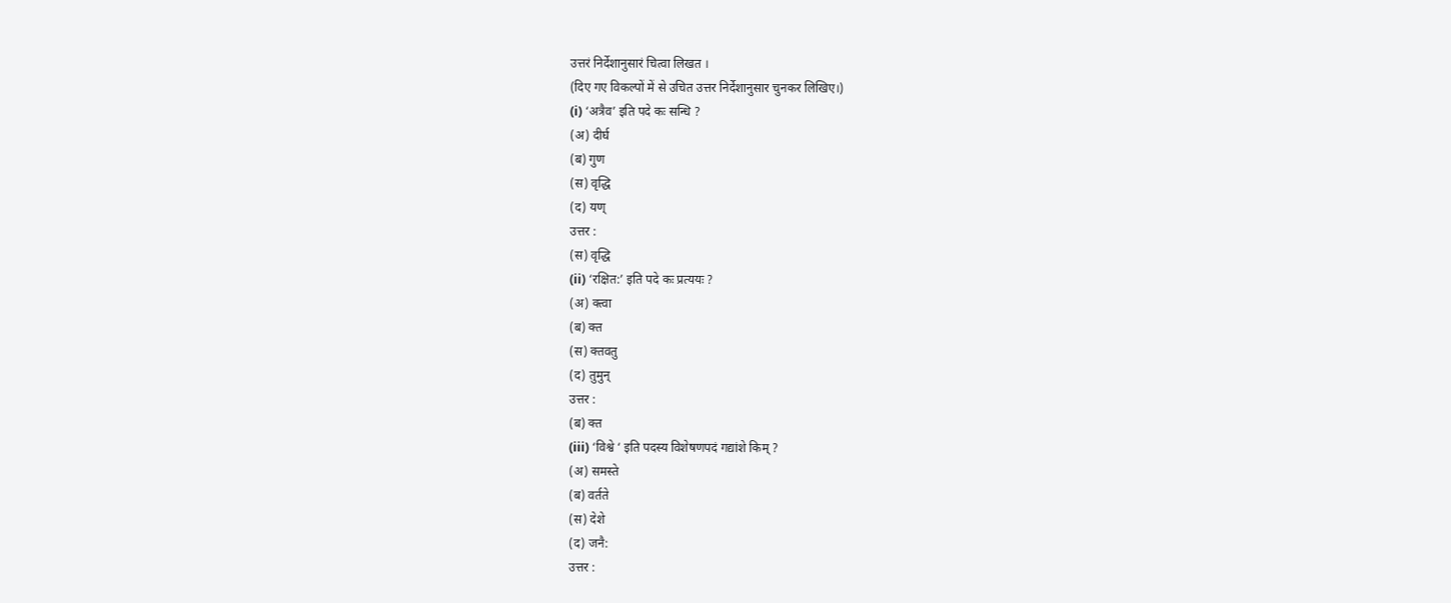उत्तरं निर्देशानुसारं चित्वा लिखत ।
(दिए गए विकल्पों में से उचित उत्तर निर्देशानुसार चुनकर लिखिए।)
(i) ‘अत्रैव’ इति पदे कः सन्धि ?
(अ) दीर्घ
(ब) गुण
(स) वृद्धि
(द) यण्
उत्तर :
(स) वृद्धि
(ii) ‘रक्षित:’ इति पदे कः प्रत्ययः ?
(अ) क्त्वा
(ब) क्त
(स) क्तवतु
(द) तुमुन्
उत्तर :
(ब) क्त
(iii) ‘विश्वे ‘ इति पदस्य विशेषणपदं गद्यांशे किम् ?
(अ) समस्ते
(ब) वर्तते
(स) देशे
(द) जनै:
उत्तर :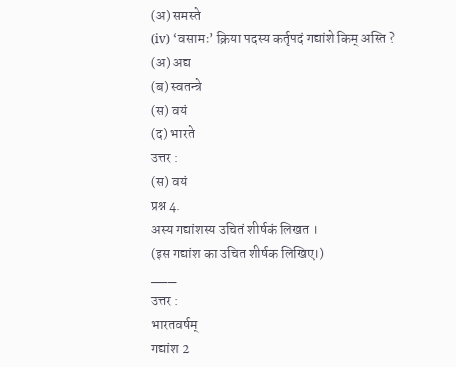(अ) समस्ते
(iv) ‘वसामः’ क्रिया पदस्य कर्तृपदं गद्यांशे किम् अस्ति ?
(अ) अद्य
(ब) स्वतन्त्रे
(स) वयं
(द) भारते
उत्तर :
(स) वयं
प्रश्न 4.
अस्य गद्यांशस्य उचितं शीर्षकं लिखत ।
(इस गद्यांश का उचित शीर्षक लिखिए।)
___
उत्तर :
भारतवर्षम्
गद्यांश 2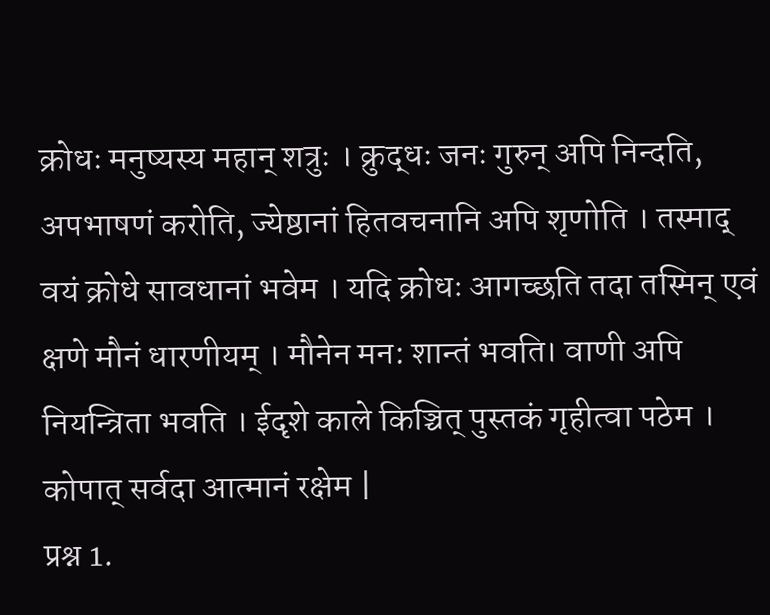क्रोधः मनुष्यस्य महान् शत्रुः । क्रुद्धः जनः गुरुन् अपि निन्दति, अपभाषणं करोति, ज्येष्ठानां हितवचनानि अपि शृणोति । तस्माद् वयं क्रोधे सावधानां भवेम । यदि क्रोधः आगच्छति तदा तस्मिन् एवं क्षणे मौनं धारणीयम् । मौनेन मन: शान्तं भवति। वाणी अपि नियन्त्रिता भवति । ईदृशे काले किञ्चित् पुस्तकं गृहीत्वा पठेम । कोपात् सर्वदा आत्मानं रक्षेम |
प्रश्न 1.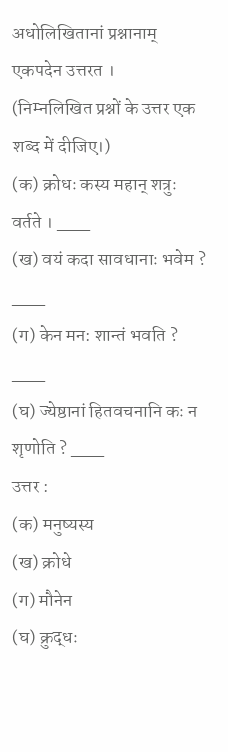अधोलिखितानां प्रश्नानाम् एकपदेन उत्तरत ।
(निम्नलिखित प्रश्नों के उत्तर एक शब्द में दीजिए।)
(क) क्रोधः कस्य महान् शत्रुः वर्तते । ___
(ख) वयं कदा सावधानाः भवेम ? ___
(ग) केन मन: शान्तं भवति ? ___
(घ) ज्येष्ठानां हितवचनानि कः न शृणोति ? ___
उत्तर :
(क) मनुष्यस्य
(ख) क्रोधे
(ग) मौनेन
(घ) क्रुद्धः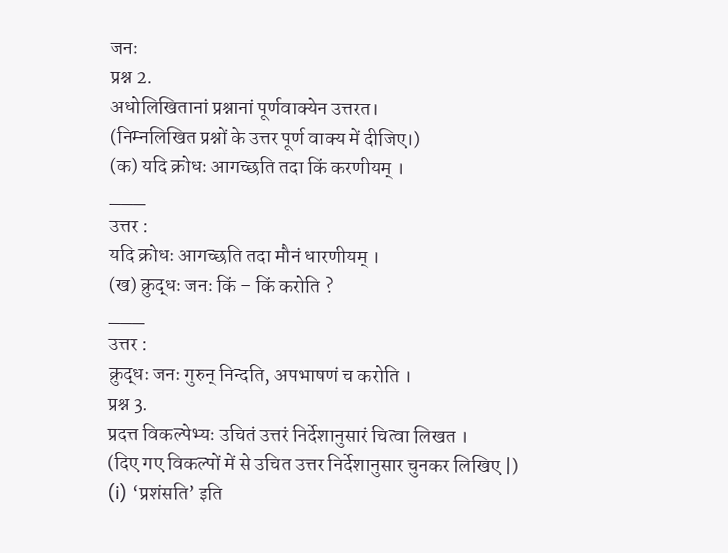जनः
प्रश्न 2.
अधोलिखितानां प्रश्नानां पूर्णवाक्येन उत्तरत।
(निम्नलिखित प्रश्नों के उत्तर पूर्ण वाक्य में दीजिए।)
(क) यदि क्रोधः आगच्छति तदा किं करणीयम् ।
___
उत्तर :
यदि क्रोधः आगच्छति तदा मौनं धारणीयम् ।
(ख) क्रुद्धः जनः किं – किं करोति ?
___
उत्तर :
क्रुद्धः जनः गुरुन् निन्दति, अपभाषणं च करोति ।
प्रश्न 3.
प्रदत्त विकल्पेभ्यः उचितं उत्तरं निर्देशानुसारं चित्वा लिखत ।
(दिए गए विकल्पों में से उचित उत्तर निर्देशानुसार चुनकर लिखिए |)
(i) ‘प्रशंसति’ इति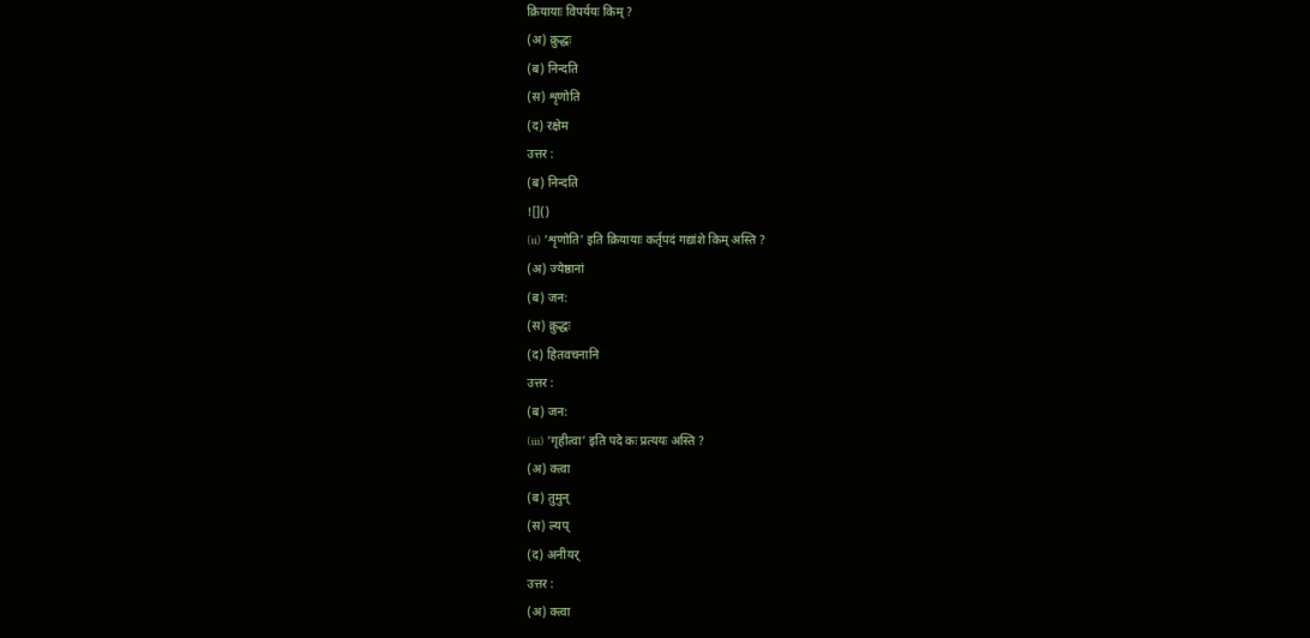क्रियायाः विपर्ययः किम् ?
(अ) क्रुद्धः
(ब) निन्दति
(स) शृणोति
(द) रक्षेम
उत्तर :
(ब) निन्दति
![]()
(ii) ‘शृणोति’ इति क्रियायाः कर्तृपदं गद्यांशे किम् अस्ति ?
(अ) ज्येष्ठानां
(ब) जन:
(स) क्रुद्धः
(द) हितवचनानि
उत्तर :
(ब) जन:
(iii) ‘गृहीत्वा’ इति पदे कः प्रत्ययः अस्ति ?
(अ) क्त्वा
(ब) तुमुन्
(स) ल्यप्
(द) अनीयर्
उत्तर :
(अ) क्त्वा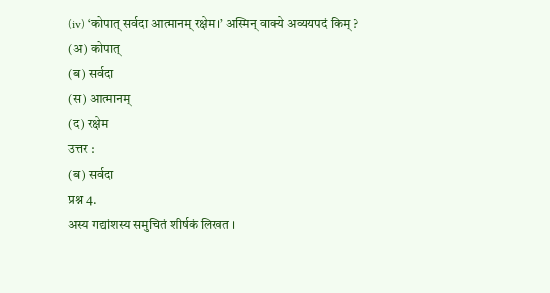(iv) ‘कोपात् सर्वदा आत्मानम् रक्षेम।’ अस्मिन् वाक्ये अव्ययपदं किम् ?
(अ) कोपात्
(ब) सर्वदा
(स) आत्मानम्
(द) रक्षेम
उत्तर :
(ब) सर्वदा
प्रश्न 4.
अस्य गद्यांशस्य समुचितं शीर्षकं लिखत ।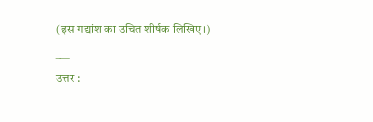(इस गद्यांश का उचित शीर्षक लिखिए।)
___
उत्तर :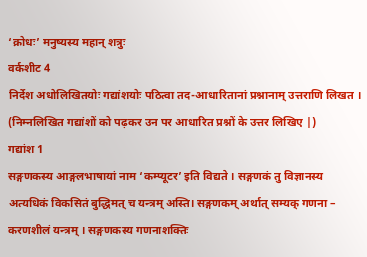‘क्रोधः’ मनुष्यस्य महान् शत्रुः
वर्कशीट 4
निर्देश अधोलिखितयोः गद्यांशयोः पठित्वा तद-आधारितानां प्रश्नानाम् उत्तराणि लिखत ।
(निम्नलिखित गद्यांशों को पढ़कर उन पर आधारित प्रश्नों के उत्तर लिखिए |)
गद्यांश 1
सङ्गणकस्य आङ्गलभाषायां नाम ‘कम्प्यूटर’ इति विद्यते । सङ्गणकं तु विज्ञानस्य अत्यधिकं विकसितं बुद्धिमत् च यन्त्रम् अस्ति। सङ्गणकम् अर्थात् सम्यक् गणना – करणशीलं यन्त्रम् । सङ्गणकस्य गणनाशक्तिः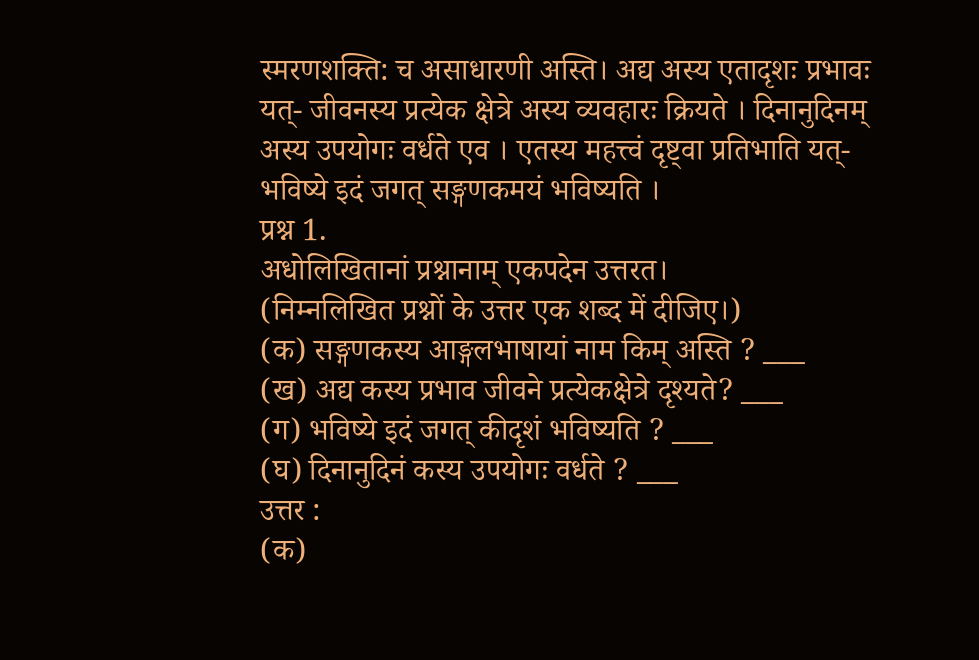स्मरणशक्ति: च असाधारणी अस्ति। अद्य अस्य एतादृशः प्रभावः यत्- जीवनस्य प्रत्येक क्षेत्रे अस्य व्यवहारः क्रियते । दिनानुदिनम् अस्य उपयोगः वर्धते एव । एतस्य महत्त्वं दृष्ट्वा प्रतिभाति यत्- भविष्ये इदं जगत् सङ्गणकमयं भविष्यति ।
प्रश्न 1.
अधोलिखितानां प्रश्नानाम् एकपदेन उत्तरत।
(निम्नलिखित प्रश्नों के उत्तर एक शब्द में दीजिए।)
(क) सङ्गणकस्य आङ्गलभाषायां नाम किम् अस्ति ? ___
(ख) अद्य कस्य प्रभाव जीवने प्रत्येकक्षेत्रे दृश्यते? ___
(ग) भविष्ये इदं जगत् कीदृशं भविष्यति ? ___
(घ) दिनानुदिनं कस्य उपयोगः वर्धते ? ___
उत्तर :
(क)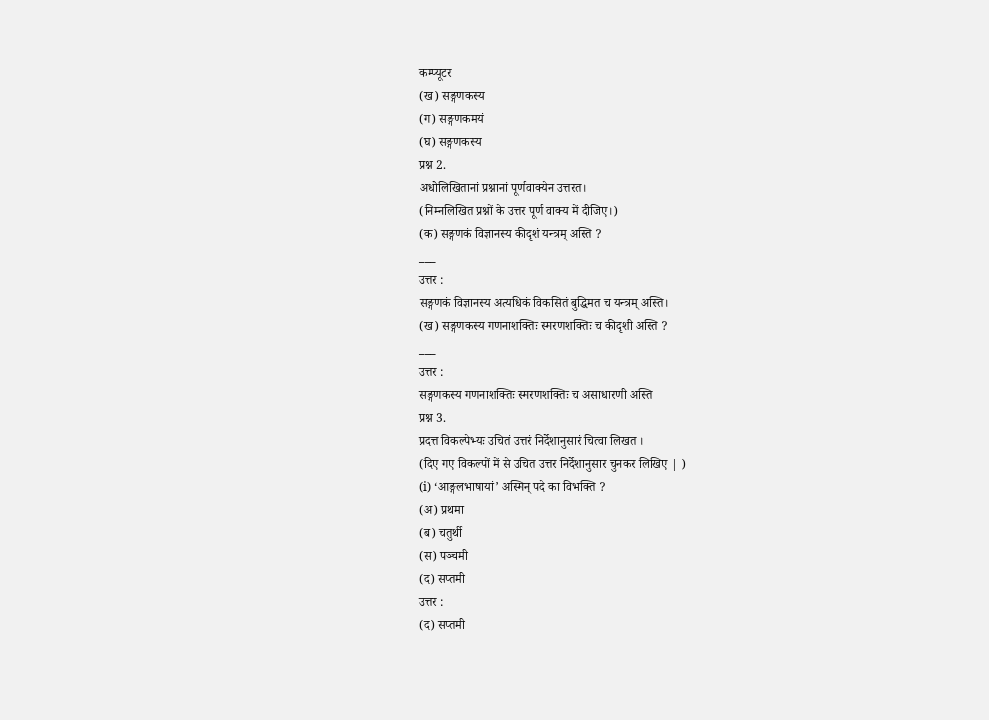कम्प्यूटर
(ख) सङ्गणकस्य
(ग) सङ्गणकमयं
(घ) सङ्गणकस्य
प्रश्न 2.
अधोलिखितानां प्रश्नानां पूर्णवाक्येन उत्तरत।
(निम्नलिखित प्रश्नों के उत्तर पूर्ण वाक्य में दीजिए।)
(क) सङ्गणकं विज्ञानस्य कीदृशं यन्त्रम् अस्ति ?
___
उत्तर :
सङ्गणकं विज्ञानस्य अत्यधिकं विकसितं बुद्धिमत च यन्त्रम् अस्ति।
(ख) सङ्गणकस्य गणनाशक्तिः स्मरणशक्तिः च कीदृशी अस्ति ?
___
उत्तर :
सङ्गणकस्य गणनाशक्तिः स्मरणशक्तिः च असाधारणी अस्ति
प्रश्न 3.
प्रदत्त विकल्पेभ्यः उचितं उत्तरं निर्देशानुसारं चित्वा लिखत ।
(दिए गए विकल्पों में से उचित उत्तर निर्देशानुसार चुनकर लिखिए | )
(i) ‘आङ्गलभाषायां’ अस्मिन् पदे का विभक्ति ?
(अ) प्रथमा
(ब) चतुर्थी
(स) पञ्चमी
(द) सप्तमी
उत्तर :
(द) सप्तमी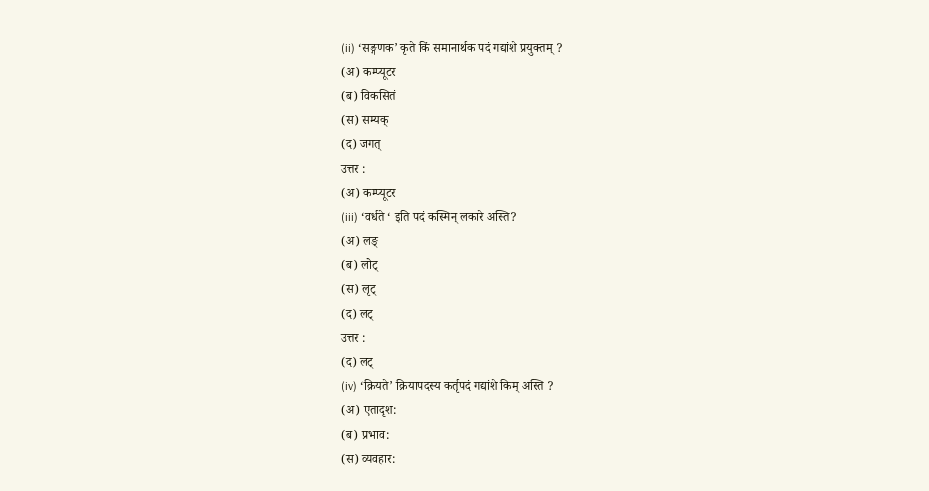(ii) ‘सङ्गणक’ कृते किं समानार्थक पदं गद्यांशे प्रयुक्तम् ?
(अ) कम्प्यूटर
(ब) विकसितं
(स) सम्यक्
(द) जगत्
उत्तर :
(अ) कम्प्यूटर
(iii) ‘वर्धते ‘ इति पदं कस्मिन् लकारे अस्ति?
(अ) लङ्
(ब) लोट्
(स) लृट्
(द) लट्
उत्तर :
(द) लट्
(iv) ‘क्रियते’ क्रियापदस्य कर्तृपदं गद्यांशे किम् अस्ति ?
(अ) एतादृश:
(ब) प्रभाव:
(स) व्यवहार: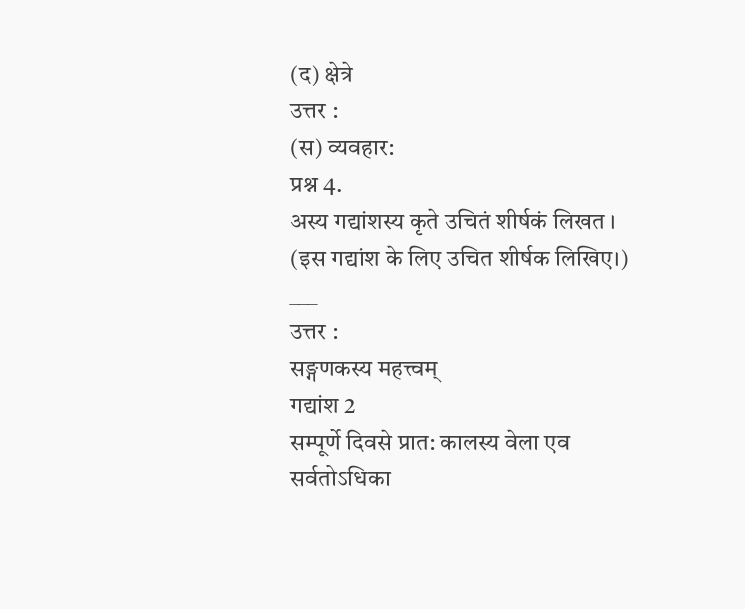(द) क्षेत्रे
उत्तर :
(स) व्यवहार:
प्रश्न 4.
अस्य गद्यांशस्य कृते उचितं शीर्षकं लिखत ।
(इस गद्यांश के लिए उचित शीर्षक लिखिए।)
___
उत्तर :
सङ्गणकस्य महत्त्वम्
गद्यांश 2
सम्पूर्णे दिवसे प्रात: कालस्य वेला एव सर्वतोऽधिका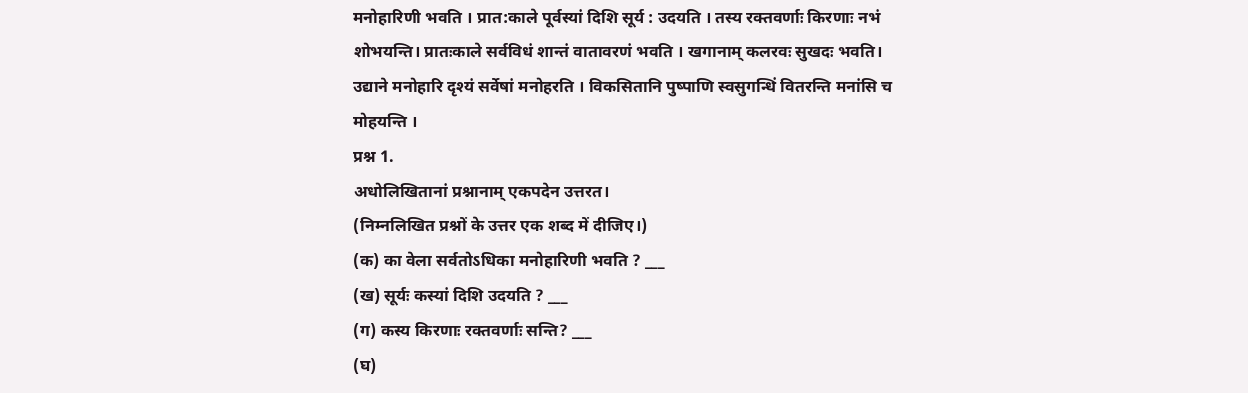मनोहारिणी भवति । प्रात:काले पूर्वस्यां दिशि सूर्य : उदयति । तस्य रक्तवर्णाः किरणाः नभं शोभयन्ति। प्रातःकाले सर्वविधं शान्तं वातावरणं भवति । खगानाम् कलरवः सुखदः भवति। उद्याने मनोहारि दृश्यं सर्वेषां मनोहरति । विकसितानि पुष्पाणि स्वसुगन्धिं वितरन्ति मनांसि च मोहयन्ति ।
प्रश्न 1.
अधोलिखितानां प्रश्नानाम् एकपदेन उत्तरत।
(निम्नलिखित प्रश्नों के उत्तर एक शब्द में दीजिए।)
(क) का वेला सर्वतोऽधिका मनोहारिणी भवति ? ___
(ख) सूर्यः कस्यां दिशि उदयति ? ___
(ग) कस्य किरणाः रक्तवर्णाः सन्ति? ___
(घ)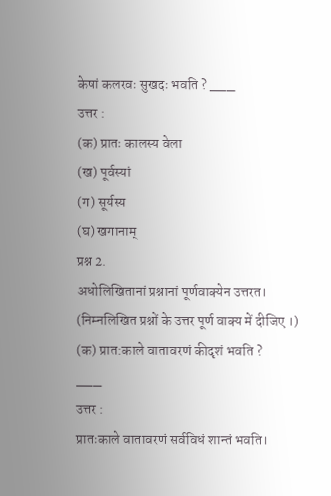केषां कलरवः सुखदः भवति ? ___
उत्तर :
(क) प्रातः कालस्य वेला
(ख) पूर्वस्यां
(ग) सूर्यस्य
(घ) खगानाम्
प्रश्न 2.
अधोलिखितानां प्रश्नानां पूर्णवाक्येन उत्तरत।
(निम्नलिखित प्रश्नों के उत्तर पूर्ण वाक्य में दीजिए ।)
(क) प्रात:काले वातावरणं कीदृशं भवति ?
___
उत्तर :
प्रातःकाले वातावरणं सर्वविधं शान्तं भवति।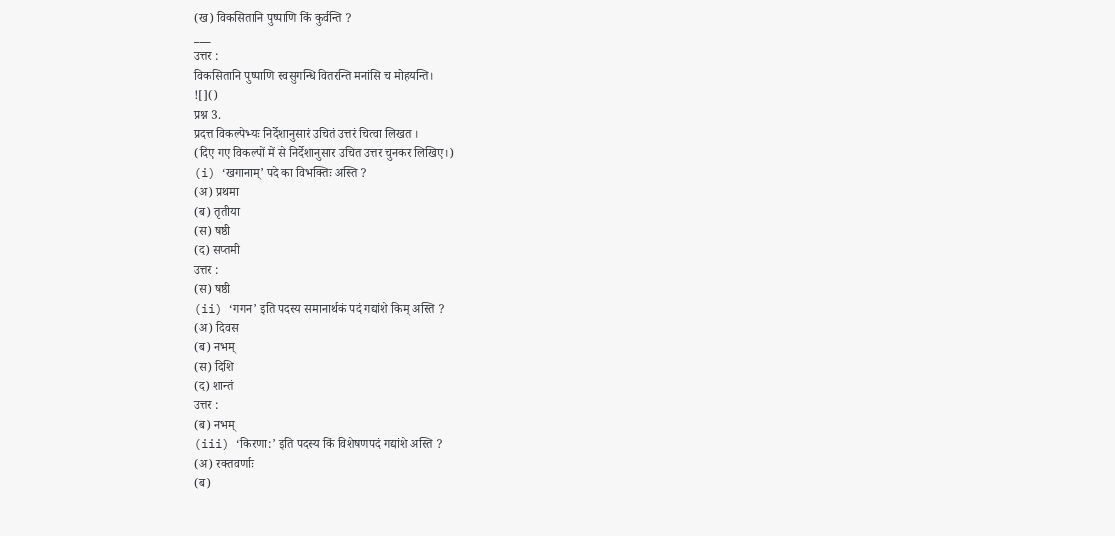(ख) विकसितानि पुष्पाणि किं कुर्वन्ति ?
___
उत्तर :
विकसितानि पुष्पाणि स्वसुगन्धि वितरन्ति मनांसि च मोहयन्ति।
![]()
प्रश्न 3.
प्रदत्त विकल्पेभ्यः निर्देशानुसारं उचितं उत्तरं चित्वा लिखत ।
(दिए गए विकल्पों में से निर्देशानुसार उचित उत्तर चुनकर लिखिए।)
(i) ‘खगानाम्’ पदे का विभक्तिः अस्ति ?
(अ) प्रथमा
(ब) तृतीया
(स) षष्ठी
(द) सप्तमी
उत्तर :
(स) षष्ठी
(ii) ‘गगन’ इति पदस्य समानार्थकं पदं गद्यांशे किम् अस्ति ?
(अ) दिवस
(ब) नभम्
(स) दिशि
(द) शान्तं
उत्तर :
(ब) नभम्
(iii) ‘किरणा:’ इति पदस्य किं विशेषणपदं गद्यांशे अस्ति ?
(अ) रक्तवर्णाः
(ब)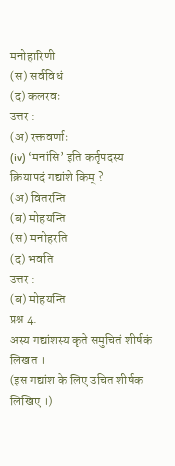मनोहारिणी
(स) सर्वविधं
(द) कलरवः
उत्तर :
(अ) रक्तवर्णाः
(iv) ‘मनांसि’ इति कर्तृपदस्य क्रियापदं गद्यांशे किम् ?
(अ) वितरन्ति
(ब) मोहयन्ति
(स) मनोहरति
(द) भवति
उत्तर :
(ब) मोहयन्ति
प्रश्न 4.
अस्य गद्यांशस्य कृते समुचितं शीर्षकं लिखत ।
(इस गद्यांश के लिए उचित शीर्षक लिखिए ।)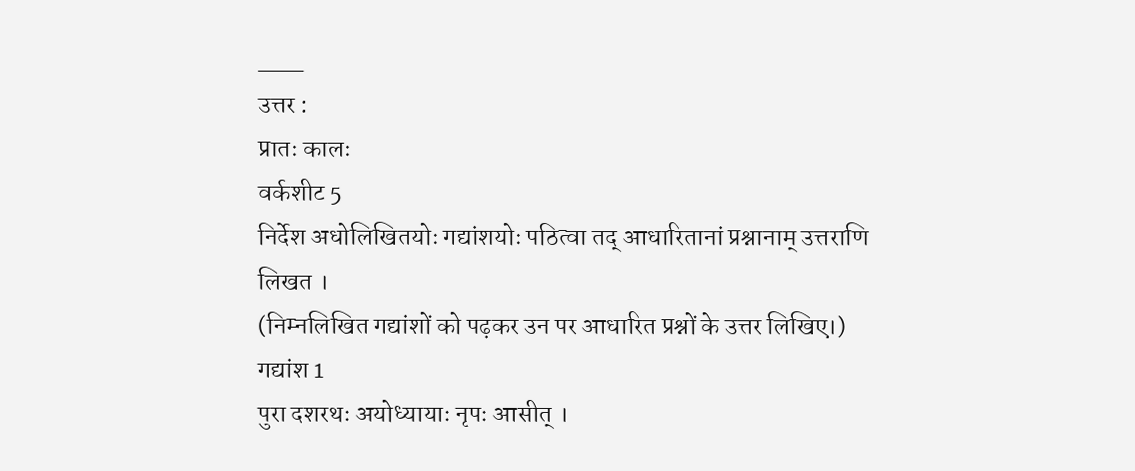___
उत्तर :
प्रातः कालः
वर्कशीट 5
निर्देश अधोलिखितयोः गद्यांशयोः पठित्वा तद् आधारितानां प्रश्नानाम् उत्तराणि लिखत ।
(निम्नलिखित गद्यांशों को पढ़कर उन पर आधारित प्रश्नों के उत्तर लिखिए।)
गद्यांश 1
पुरा दशरथः अयोध्यायाः नृपः आसीत् ।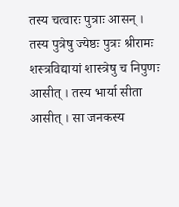तस्य चत्वारः पुत्राः आसन् । तस्य पुत्रेषु ज्येष्ठः पुत्रः श्रीरामः शस्त्रविद्यायां शास्त्रेषु च निपुणः आसीत् । तस्य भार्या सीता आसीत् । सा जनकस्य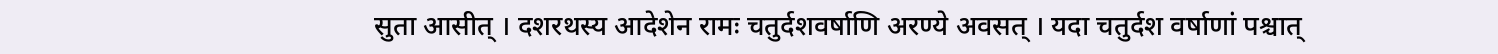सुता आसीत् । दशरथस्य आदेशेन रामः चतुर्दशवर्षाणि अरण्ये अवसत् । यदा चतुर्दश वर्षाणां पश्चात्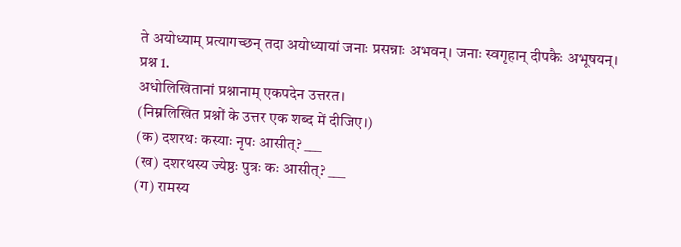ते अयोध्याम् प्रत्यागच्छन् तदा अयोध्यायां जनाः प्रसन्नाः अभवन्। जनाः स्वगृहान् दीपकैः अभूषयन्।
प्रश्न 1.
अधोलिखितानां प्रश्नानाम् एकपदेन उत्तरत।
(निम्नलिखित प्रश्नों के उत्तर एक शब्द में दीजिए।)
(क) दशरथः कस्याः नृपः आसीत्? ___
(ख) दशरथस्य ज्येष्ठः पुत्रः कः आसीत्? ___
(ग) रामस्य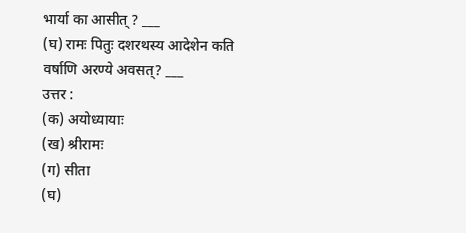भार्या का आसीत् ? ___
(घ) रामः पितुः दशरथस्य आदेशेन कति वर्षाणि अरण्ये अवसत्? ___
उत्तर :
(क) अयोध्यायाः
(ख) श्रीरामः
(ग) सीता
(घ)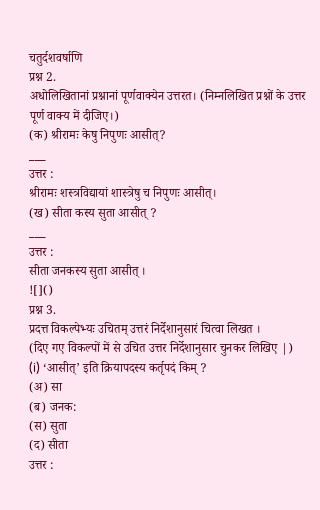चतुर्दशवर्षाणि
प्रश्न 2.
अधोलिखितानां प्रश्नानां पूर्णवाक्येन उत्तरत। (निम्नलिखित प्रश्नों के उत्तर पूर्ण वाक्य में दीजिए।)
(क) श्रीरामः केषु निपुणः आसीत्?
___
उत्तर :
श्रीरामः शस्त्रविद्यायां शास्त्रेषु च निपुणः आसीत्।
(ख) सीता कस्य सुता आसीत् ?
___
उत्तर :
सीता जनकस्य सुता आसीत् ।
![]()
प्रश्न 3.
प्रदत्त विकल्पेभ्यः उचितम् उत्तरं निर्देशानुसारं चित्वा लिखत ।
(दिए गए विकल्पों में से उचित उत्तर निर्देशानुसार चुनकर लिखिए |)
(i) ‘आसीत्’ इति क्रियापदस्य कर्तृपदं किम् ?
(अ) सा
(ब) जनक:
(स) सुता
(द) सीता
उत्तर :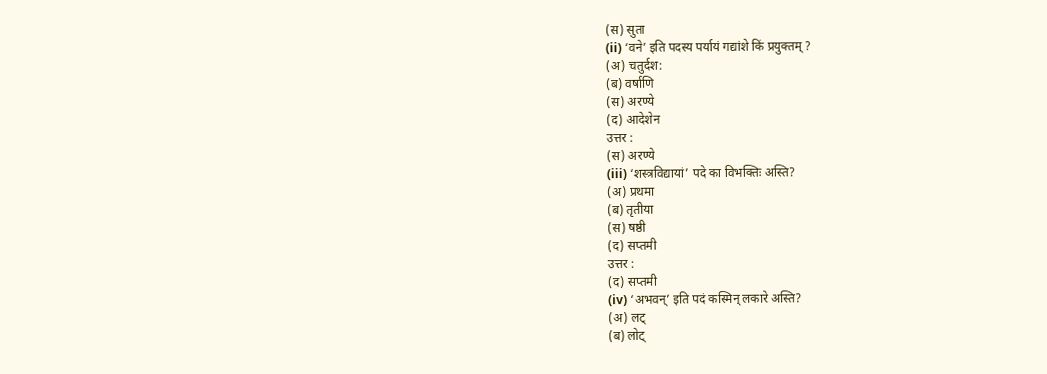(स) सुता
(ii) ‘वने’ इति पदस्य पर्यायं गद्यांशे किं प्रयुक्तम् ?
(अ) चतुर्दश:
(ब) वर्षाणि
(स) अरण्ये
(द) आदेशेन
उत्तर :
(स) अरण्ये
(iii) ‘शस्त्रविद्यायां’ पदे का विभक्तिः अस्ति?
(अ) प्रथमा
(ब) तृतीया
(स) षष्ठी
(द) सप्तमी
उत्तर :
(द) सप्तमी
(iv) ‘अभवन्’ इति पदं कस्मिन् लकारे अस्ति?
(अ) लट्
(ब) लोट्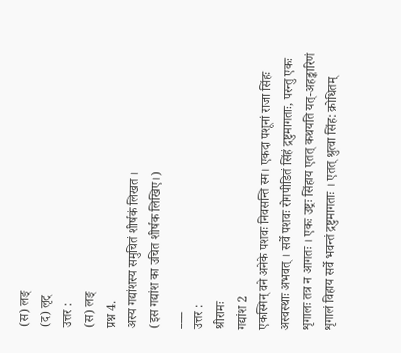(स) लङ्
(द) लृट्
उत्तर :
(स) लङ्
प्रश्न 4.
अस्य गद्यांशस्य समुचितं शीर्षकं लिखत ।
(इस गद्यांश का उचित शीर्षक लिखिए।)
___
उत्तर :
श्रीरामः
गद्यांश 2
एकस्मिन् वने अनेके पशवः निवसन्ति स्म। एकदा पशूनां राजा सिंहः अस्वस्थाः अभवत् । सर्वे पशवः रोगपीडितं सिंहं द्रष्टुमागताः, परन्तु एकः शृगालः तत्र न आगतः । एकः उष्ट्रः सिंहाय एतत् कथयति यत्-अहङ्कारिणं शृगालं विहाय सर्वे भवन्तं द्रष्टुमागताः । एतत् श्रुत्वा सिंह: क्रोधितम्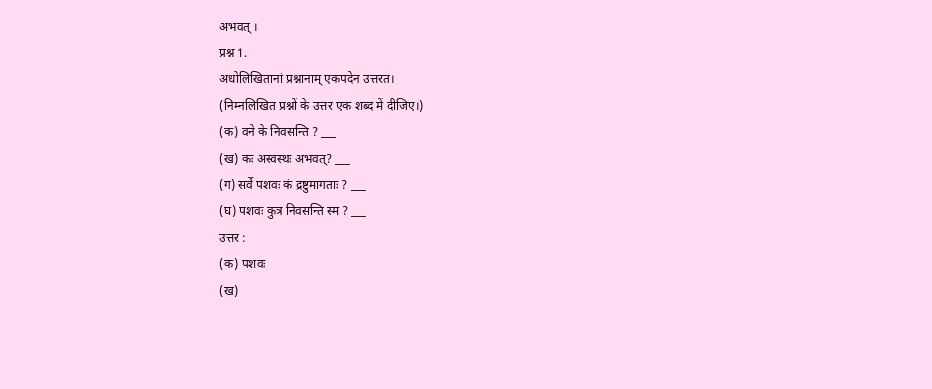अभवत् ।
प्रश्न 1.
अधोलिखितानां प्रश्नानाम् एकपदेन उत्तरत।
(निम्नलिखित प्रश्नों के उत्तर एक शब्द में दीजिए।)
(क) वने के निवसन्ति ? ___
(ख) कः अस्वस्थः अभवत्? ___
(ग) सर्वे पशवः कं द्रष्टुमागताः ? ___
(घ) पशवः कुत्र निवसन्ति स्म ? ___
उत्तर :
(क) पशवः
(ख)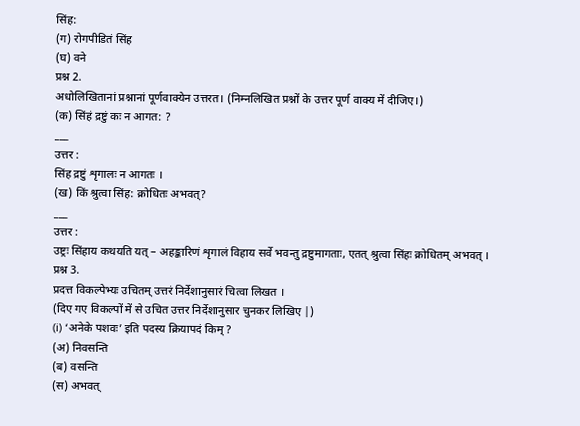सिंह:
(ग) रोगपीडितं सिंह
(घ) वने
प्रश्न 2.
अधोलिखितानां प्रश्नानां पूर्णवाक्येन उत्तरत। (निम्नलिखित प्रश्नों के उत्तर पूर्ण वाक्य में दीजिए।)
(क) सिंहं द्रष्टुं कः न आगत: ?
___
उत्तर :
सिंह द्रष्टुं शृगालः न आगतः ।
(ख) किं श्रुत्वा सिंह: क्रोधितः अभवत्?
___
उत्तर :
उष्ट्रः सिंहाय कथयति यत् – अहङ्कारिणं शृगालं विहाय सर्वे भवन्तु द्रष्टुमागताः, एतत् श्रुत्वा सिंहः क्रोधितम् अभवत् ।
प्रश्न 3.
प्रदत्त विकल्पेभ्यः उचितम् उत्तरं निर्देशानुसारं चित्वा लिखत ।
(दिए गए विकल्पों में से उचित उत्तर निर्देशानुसार चुनकर लिखिए |)
(i) ‘अनेके पशवः’ इति पदस्य क्रियापदं किम् ?
(अ) निवसन्ति
(ब) वसन्ति
(स) अभवत्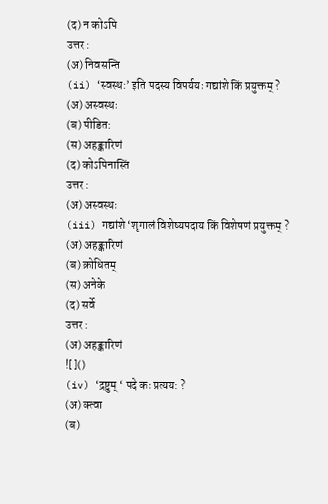(द) न कोऽपि
उत्तर :
(अ) निवसन्ति
(ii) ‘स्वस्थ:’ इति पदस्य विपर्ययः गद्यांशे किं प्रयुक्तम् ?
(अ) अस्वस्थः
(ब) पीडित:
(स) अहङ्कारिणं
(द) कोऽपिनास्तिं
उत्तर :
(अ) अस्वस्थः
(iii) गद्यांशे ‘शृगालं विशेष्यपदाय किं विशेषणं प्रयुक्तम् ?
(अ) अहङ्कारिणं
(ब) क्रोधितम्
(स) अनेके
(द) सर्वे
उत्तर :
(अ) अहङ्कारिणं
![]()
(iv) ‘द्रष्टुम् ‘ पदे कः प्रत्यय: ?
(अ) क्त्वा
(ब)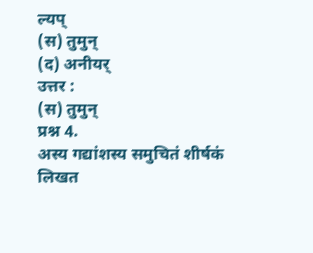ल्यप्
(स) तुमुन्
(द) अनीयर्
उत्तर :
(स) तुमुन्
प्रश्न 4.
अस्य गद्यांशस्य समुचितं शीर्षकं लिखत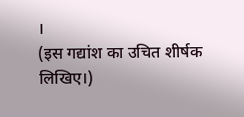।
(इस गद्यांश का उचित शीर्षक लिखिए।)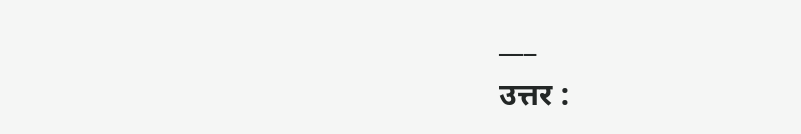___
उत्तर :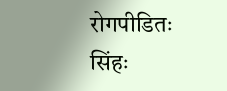रोगपीडितः सिंहः